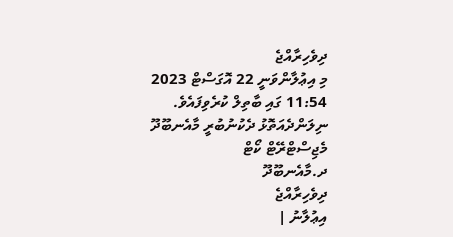ދިވެހިރާއްޖެ
މި އިޢުލާންވަނީ 22 އޮގަސްޓް 2023 11:54 ގައި ބާތިލް ކުރެވިފައެވެ.
ނިލަންދެއަތޮޅު ދެކުނުބުރީ މާއެނބޫދޫ މެޖިސްޓްރޭޓް ކޯޓް
ދ.މާއެނބޫދޫ
ދިވެހިރާއްޖެ
އިޢުލާނު |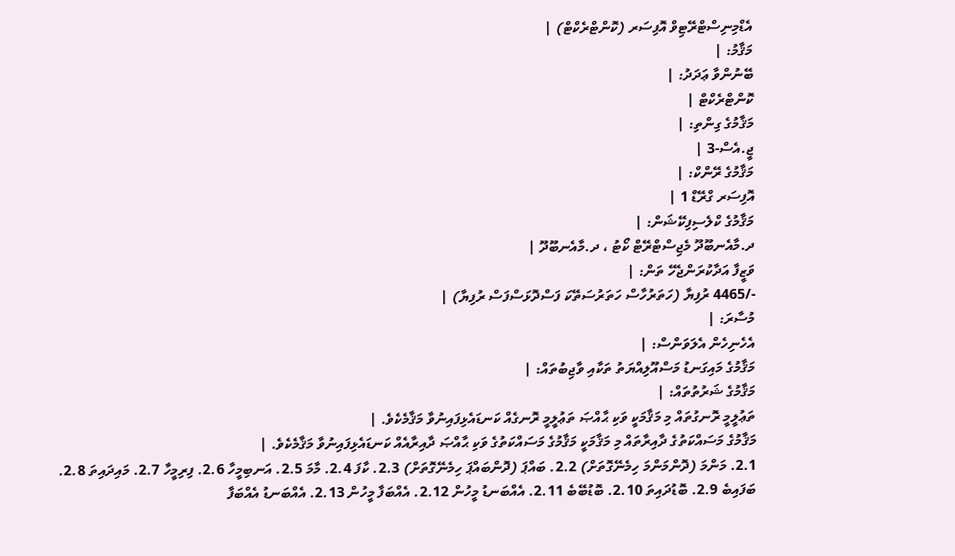އެޑްމިނިސްޓްރޭޓިވް އޮފިސަރ (ކޮންޓްރެކްޓް) |
މަޤާމު: |
ބޭނުންވާ ޢަދަދު: |
ކޮންޓްރެކްޓް |
މަޤާމުގެ ގިންތި: |
ޖީ.އެސް-3 |
މަޤާމުގެ ރޭންކް: |
އޮފިސަރ ގްރޭޑް 1 |
މަޤާމުގެ ކްލެސިފިކޭޝަން: |
ދ.މާއެނބޫދޫ މެޖިސްޓްރޭޓް ކޯޓު ، ދ.މާއެނބޫދޫ |
ވަޒީފާ އަދާކުރަންޖެހޭ ތަން: |
-/4465 ރުފިޔާ (ހަތަރުހާސް ހަތަރުސަތޭކަ ފަސްދޮޅަސްފަސް ރުފިޔާ) |
މުސާރަ: |
އެހެނިހެން އެލަވަންސް: |
މަޤާމުގެ މައިގަނޑު މަސްއޫލިއްޔަތު ތަކާއި ވާޖިބުތައް: |
މަޤާމުގެ ޝަރުތުތައް: |
ތަޢުލީމީ ރޮނގުތައް މި މަޤާމަކީ ވަކި ޙާއްޞަ ތަޢުލީމީ ރޮނގެއް ކަނޑައެޅިފައިނުވާ މަޤާމެކެވެ. |
މަޤާމުގެ މަސައްކަތުގެ ދާއިރާތައް މި މަޤާމަކީ މަޤާމުގެ މަސައްކަތުގެ ވަކި ޙާއްޞަ ދާއިރާއެއް ކަނޑައެޅިފައިނުވާ މަޤާމެކެވެ. |
2.1. މަންމަ (ދޮންމަންމަ ހިމެނޭގޮތަށް) 2.2. ބައްޕަ (ދޮންބައްޕަ ހިމެނޭގޮތަށް) 2.3. ކާފަ 2.4. މާމަ 2.5. އަނބިމީހާ 2.6. ފިރިމީހާ 2.7. މައިދައިތަ 2.8. ބަފައިބެ 2.9. ބޮޑުދައިތަ 2.10. ބޮޑުބޭބެ 2.11. އެއްބަނޑު މީހުން 2.12. އެއްބަފާ މީހުން 2.13. އެއްބަނޑު އެއްބަފާ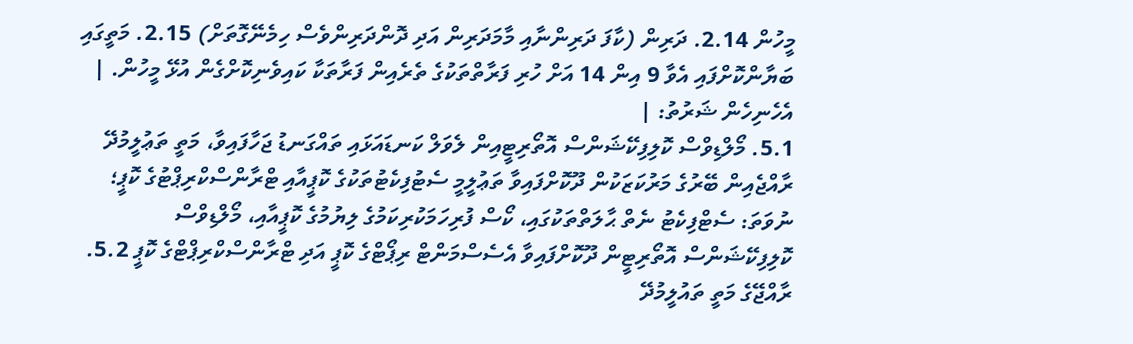މީހުން 2.14. ދަރިން (ކާފަ ދަރިންނާއި މާމަދަރިން އަދި ދޮންދަރިންވެސް ހިމެނޭގޮތަށް) 2.15. މަތީގައި ބަޔާންކޮށްފައި އެވާ 9 އިން 14 އަށް ހުރި ފަރާތްތަކުގެ ތެރެއިން ފަރާތަކާ ކައިވެނިކޮށްގެން އުޅޭ މީހުން. |
އެހެނިހެން ޝަރުތު: |
5.1. މޯލްޑިވްސް ކޮލިފިކޭޝަންސް އޮތޯރިޓީއިން ލެވަލް ކަނޑައަޅައި ތައްގަނޑު ޖަހާފައިވާ، މަތީ ތަޢުލީމުދޭ ރާއްޖެއިން ބޭރުގެ މަރުކަޒަކުން ދޫކޮށްފައިވާ ތަޢުލީމީ ސެޓުފިކެޓުތަކުގެ ކޮޕީއާއި ޓްރާންސްކްރިޕްޓުގެ ކޮޕީ؛ ނުވަތަ: ސެޓްފިކެޓު ނެތް ޙާލަތްތަކުގައި، ކޯސް ފުރިހަމަކުރިކަމުގެ ލިޔުމުގެ ކޮޕީއާއި، މޯލްޑިވްސް ކޮލިފިކޭޝަންސް އޮތޯރިޓީން ދޫކޮށްފައިވާ އެސެސްމަންޓް ރިޕޯޓްގެ ކޮޕީ އަދި ޓްރާންސްކްރިޕްޓްގެ ކޮޕީ 5.2. ރާއްޖޭގެ މަތީ ތައުލީމުދޭ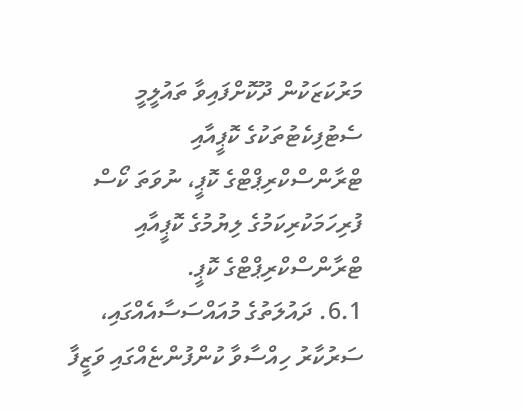މަރުކަޒަކުން ދޫކޮށްފައިވާ ތައުލީމީ ސެޓުފިކެޓުތަކުގެ ކޮޕީއާއި ޓްރާންސްކްރިޕްޓްގެ ކޮޕީ، ނުވަތަ ކޯސް ފުރިހަމަކުރިކަމުގެ ލިޔުމުގެ ކޮޕީއާއި ޓްރާންސްކްރިޕްޓްގެ ކޮޕީ.
6.1. ދައުލަތުގެ މުއައްސަސާއެއްގައި، ސަރުކާރު ހިއްސާވާ ކުންފުންޏެއްގައި ވަޒީފާ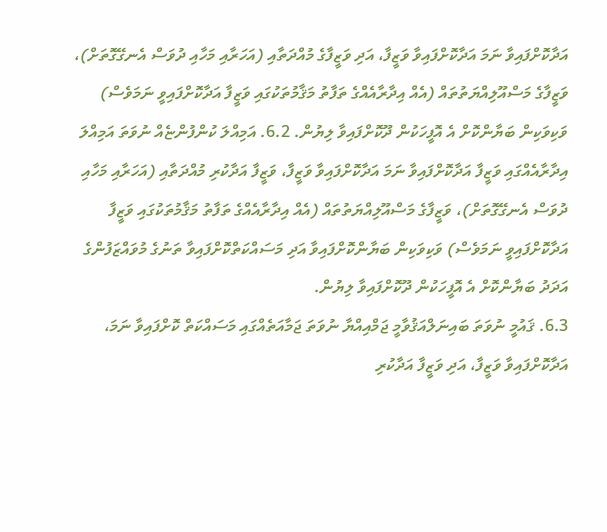އަދާކޮށްފައިވާ ނަމަ އަދާކޮށްފައިވާ ވަޒީފާ، އަދި ވަޒީފާގެ މުއްދަތާއި (އަހަރާއި މަހާއި ދުވަސް އެނގޭގޮތަށް)، ވަޒީފާގެ މަސްއޫލިއްޔަތުތައް (އެއް އިދާރާއެއްގެ ތަފާތު މަޤާމުތަކުގައި ވަޒީފާ އަދާކޮށްފައިވީ ނަމަވެސް) ވަކިވަކިން ބަޔާންކޮށް އެ އޮފީހަކުން ދޫކޮށްފައިވާ ލިޔުން. 6.2. އަމިއްލަ ކުންފުންޏެއް ނުވަތަ އަމިއްލަ އިދާރާއެއްގައި ވަޒީފާ އަދާކޮށްފައިވާ ނަމަ އަދާކޮށްފައިވާ ވަޒީފާ، ވަޒީފާ އަދާކުރި މުއްދަތާއި (އަހަރާއި މަހާއި ދުވަސް އެނގޭގޮތަށް)، ވަޒީފާގެ މަސްއޫލިއްޔަތުތައް (އެއް އިދާރާއެއްގެ ތަފާތު މަޤާމުތަކުގައި ވަޒީފާ އަދާކޮށްފައިވީ ނަމަވެސް) ވަކިވަކިން ބަޔާންކޮށްފައިވާ އަދި މަސައްކަތްކޮށްފައިވާ ތަނުގެ މުވައްޒަފުންގެ އަދަދު ބަޔާންކޮށް އެ އޮފީހަކުން ދޫކޮށްފައިވާ ލިޔުން.
6.3. ޤައުމީ ނުވަތަ ބައިނަލްއަޤުވާމީ ޖަމްއިއްޔާ ނުވަތަ ޖަމާއަތެއްގައި މަސައްކަތް ކޮށްފައިވާ ނަމަ، އަދާކޮށްފައިވާ ވަޒީފާ، އަދި ވަޒީފާ އަދާކުރި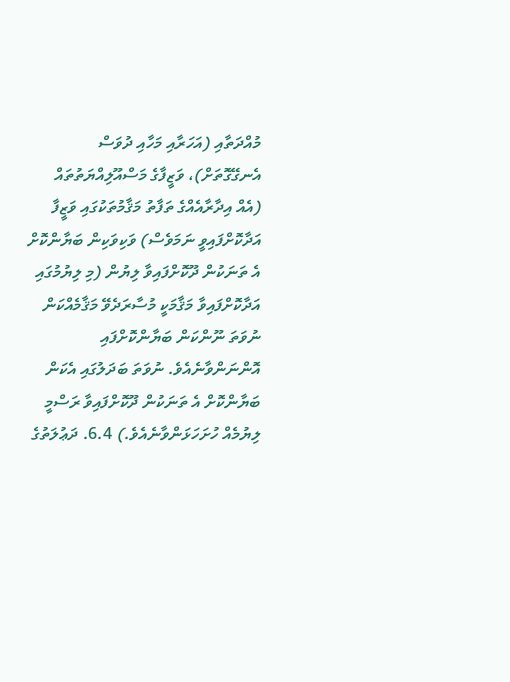މުއްދަތާއި (އަހަރާއި މަހާއި ދުވަސް އެނގޭގޮތަށް)، ވަޒީފާގެ މަސްއޫލިއްޔަތުތައް (އެއް އިދާރާއެއްގެ ތަފާތު މަޤާމުތަކުގައި ވަޒީފާ އަދާކޮށްފައިވީ ނަމަވެސް) ވަކިވަކިން ބަޔާންކޮށް އެ ތަނަކުން ދޫކޮށްފައިވާ ލިޔުން (މި ލިޔުމުގައި އަދާކޮށްފައިވާ މަޤާމަކީ މުސާރަދެވޭ މަޤާމެއްކަން ނުވަތަ ނޫންކަން ބަޔާންކޮށްފައި އޮންނަންވާނެއެވެ. ނުވަތަ ބަދަލުގައި އެކަން ބަޔާންކޮށް އެ ތަނަކުން ދޫކޮށްފައިވާ ރަސްމީ ލިޔުމެއް ހުށަހަޅަންވާނެއެވެ.) 6.4. ދަޢުލަތުގެ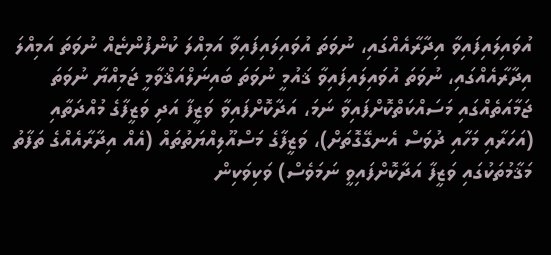އުވައިލައިފައިވާ އިދާރާއެއްގައި، ނުވަތަ އުވައިލައިފައިވާ އަމިއްލަ ކުންފުންޏެއް ނުވަތަ އަމިއްލަ އިދާރާއެއްގައި، ނުވަތަ އުވައިލައިފައިވާ ޤައުމީ ނުވަތަ ބައިނަލްއަޤްވާމީ ޖަމިއްޔާ ނުވަތަ ޖަމާއަތެއްގައި މަސައްކަތްކޮށްފައިވާ ނަމަ، އަދާކޮށްފައިވާ ވަޒީފާ އަދި ވަޒީފާގެ މުއްދަތާއި (އަހަރާއި މަހާއި ދުވަސް އެނގޭގޮތަށް)، ވަޒީފާގެ މަސްއޫލިއްޔަތުތައް (އެއް އިދާރާއެއްގެ ތަފާތު މަޤާމުތަކުގައި ވަޒީފާ އަދާކޮށްފައިވީ ނަމަވެސް) ވަކިވަކިން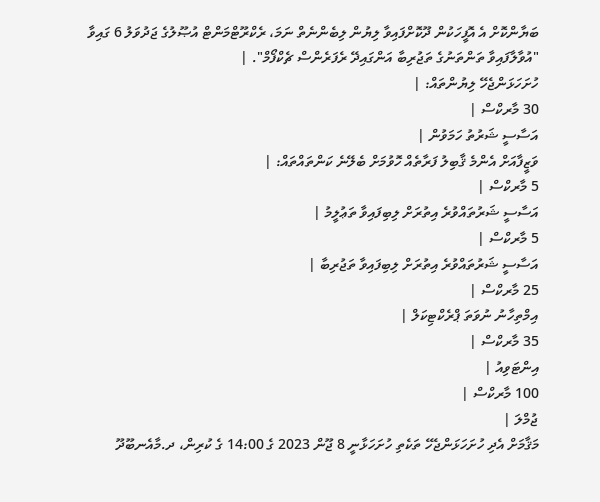ބަޔާންކޮށް އެ އޮފީހަކުން ދޫކޮށްފައިވާ ލިޔުން ލިބެންނެތް ނަމަ، ރެކްރޫޓްމަންޓް އުޞޫލުގެ ޖަދުވަލު 6 ގައިވާ "އުވާލާފައިވާ ތަންތަނުގެ ތަޖުރިބާ އަންގައިދޭ ރެފަރެންސް ޗެކްފޯމް". |
ހުށަހަޅަންޖެހޭ ލިޔުންތައް: |
30 މާރކްސް |
އަސާސީ ޝަރުތު ހަމަވުން |
ވަޒީފާއަށް އެންމެ ޤާބިލު ފަރާތެއް ހޮވުމަށް ބެލޭނެ ކަންތައްތައް: |
5 މާރކްސް |
އަސާސީ ޝަރުތައްވުރެ އިތުރަށް ލިބިފައިވާ ތަޢުލީމު |
5 މާރކްސް |
އަސާސީ ޝަރުތައްވުރެ އިތުރަށް ލިބިފައިވާ ތަޖުރިބާ |
25 މާރކްސް |
އިމްތިހާނު ނުވަތަ ޕްރެކްޓިކަލް |
35 މާރކްސް |
އިންޓަވިއު |
100 މާރކްސް |
ޖުމްލަ |
މަޤާމަށް އެދި ހުށަހަޅަންޖެހޭ ތަކެތި ހުށަހަޅާނީ 8 ޖޫން 2023 ގެ 14:00 ގެ ކުރިން، ދ.މާއެނބޫދޫ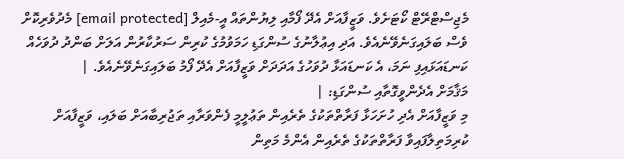މެޖިސްޓްރޭޓް ކޯޓަށެވެ. ވަޒީފާއަށް އެދޭ ފޯމާއި ލިޔުންތައް އީ-މެއިލް [email protected] މެދުވެރިކޮށް ވެސް ބަލައިގަނެވޭނެއެވެ. އަދި އިޢުލާނުގެ ސުންގަޑި ހަމަވުމުގެ ކުރިން ސަރުކާރުން އަލަށް ބަންދު ދުވަހެއް ކަނޑައަޅައިފި ނަމަ، އެ ކަނޑައަޅާ ދުވަހުގެ އަދަދަށް ވަޒީފާއަށް އެދޭ ފޯމު ބަލައިގަނެވޭނެއެވެ. |
މަޤާމަށް އެދެންވީގޮތާއި ސުންގަޑި: |
މި ވަޒީފާއަށް އެދި ހުށަހަޅާ ފަރާތްތަކުގެ ތެރެއިން ތަޢުލީމީ ފެންވަރާއި ތަޖުރިބާއަށް ބަލައި، ވަޒީފާއަށް ކުރިމަތިލާފައިވާ ފަރާތްތަކުގެ ތެރެއިން އެންމެ މަތިން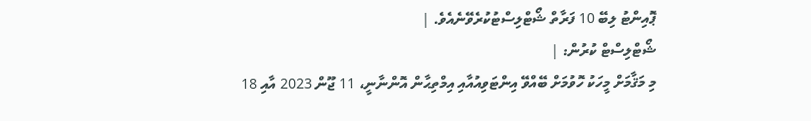ޕޮއިންޓު ލިބޭ 10 ފަރާތް ޝޯޓްލިސްޓުކުރެވޭނެއެވެ. |
ޝޯޓްލިސްޓް ކުރުން: |
މި މަޤާމަށް މީހަކު ހޮވުމަށް ބޭއްވޭ އިންޓަވިއުއާއި އިމްތިޙާން އޮންނާނީ، 11 ޖޫން 2023 އާއި 18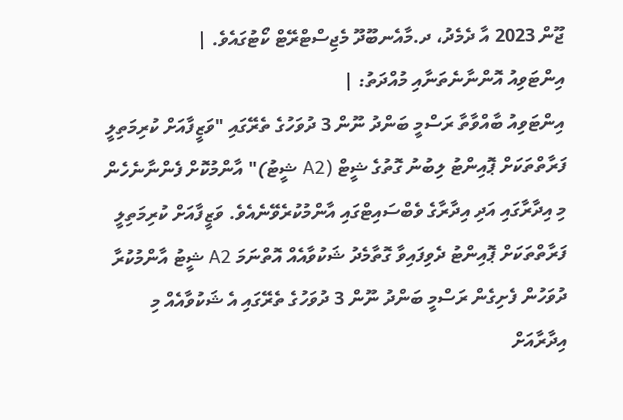ޖޫން 2023 އާ ދެމެދު، ދ.މާއެނބޫދޫ މެޖިސްޓްރޭޓް ކޯޓުގައެވެ. |
އިންޓަވިއު އޮންނާނެތަނާއި މުއްދަތު: |
އިންޓަވިއު ބާއްވާތާ ރަސްމީ ބަންދު ނޫން 3 ދުވަހުގެ ތެރޭގައި "ވަޒީފާއަށް ކުރިމަތިލީ ފަރާތްތަކަށް ޕޮއިންޓު ލިބުނު ގޮތުގެ ޝީޓް (A2 ޝީޓު)" އާންމުކޮށް ފެންނާނެހެން މި އިދާރާގައި އަދި އިދާރާގެ ވެބްސައިޓްގައި އާންމުކުރެވޭނެއެވެ. ވަޒީފާއަށް ކުރިމަތިލީ ފަރާތްތަކަށް ޕޮއިންޓު ދެވިފައިވާ ގޮތާމެދު ޝަކުވާއެއް އޮތްނަމަ A2 ޝީޓު އާންމުކުރާ ދުވަހުން ފެށިގެން ރަސްމީ ބަންދު ނޫން 3 ދުވަހުގެ ތެރޭގައި އެ ޝަކުވާއެއް މި އިދާރާއަށް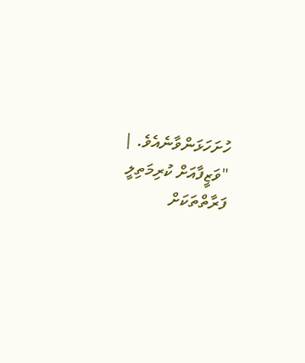ހުށަހަޅަންވާނެއެވެ. |
"ވަޒީފާއަށް ކުރިމަތިލީ ފަރާތްތަކަށް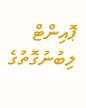ޕޮއިންޓް ލިބުނުގޮތުގެ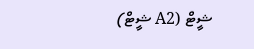ޝީޓް (A2 ޝީޓް)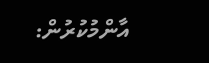އާންމުކުރުން: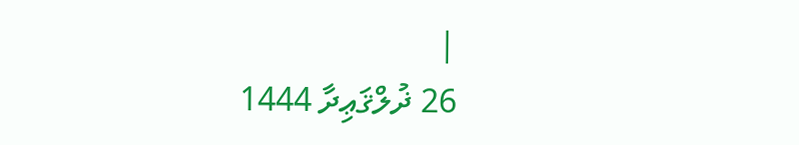|
26 ޛުލްޤަޢިދާ 1444